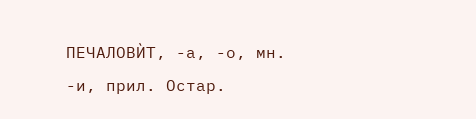ПЕЧАЛОВЍТ, -а, -о, мн. -и, прил. Остар.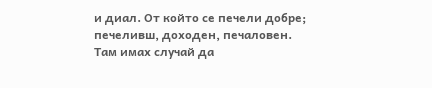и диал. От който се печели добре; печеливш, доходен, печаловен. Там имах случай да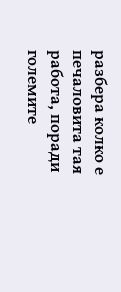разбера колко е печаловита тая работа, поради големите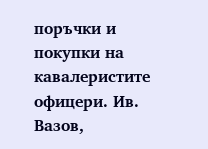поръчки и покупки на кавалеристите офицери. Ив. Вазов,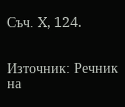Съч. X, 124.


Източник: Речник на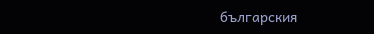българския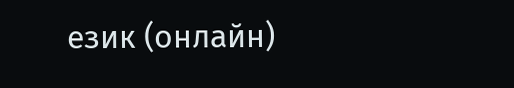език (онлайн)